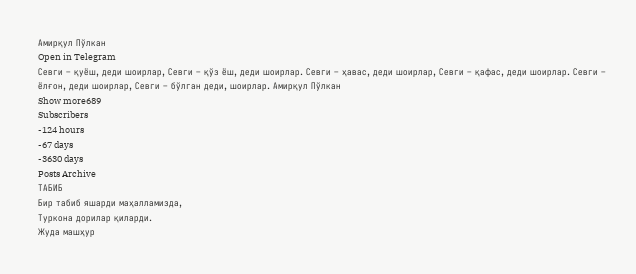Амирқул Пўлкан
Open in Telegram
Севги – қуёш, деди шоирлар, Севги – қўз ёш, деди шоирлар. Севги – ҳавас, деди шоирлар, Севги – қафас, деди шоирлар. Севги – ёлғон, деди шоирлар, Севги – бўлган деди, шоирлар. Амирқул Пўлкан
Show more689
Subscribers
-124 hours
-67 days
-3630 days
Posts Archive
ТАБИБ
Бир табиб яшарди маҳалламизда,
Туркона дорилар қиларди.
Жуда машҳур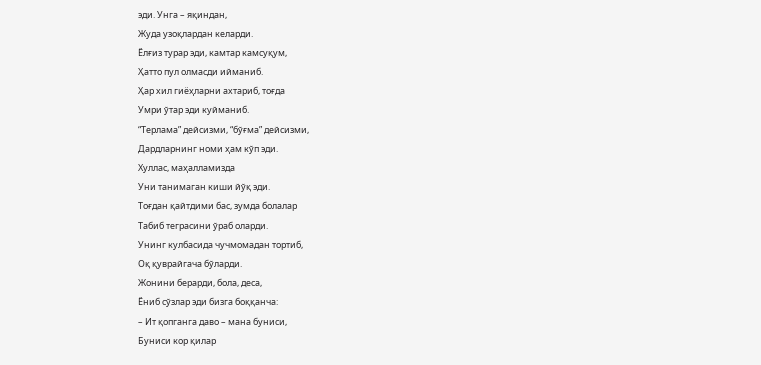эди. Унга – яқиндан,
Жуда узоқлардан келарди.
Ёлғиз турар эди, камтар камсуқум,
Ҳатто пул олмасди ийманиб.
Ҳар хил гиёҳларни ахтариб, тоғда
Умри ўтар эди куйманиб.
“Терлама” дейсизми, “бўғма” дейсизми,
Дардларнинг номи ҳам кўп эди.
Хуллас, маҳалламизда
Уни танимаган киши йўқ эди.
Тоғдан қайтдими бас, зумда болалар
Табиб теграсини ўраб оларди.
Унинг кулбасида чучмомадан тортиб,
Оқ қуврайгача бўларди.
Жонини берарди, бола, деса,
Ёниб сўзлар эди бизга боққанча:
– Ит қопганга даво – мана буниси,
Буниси кор қилар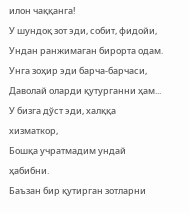илон чаққанга!
У шундоқ зот эди, собит, фидойи,
Ундан ранжимаган бирорта одам.
Унга зоҳир эди барча-барчаси,
Даволай оларди қутурганни ҳам...
У бизга дўст эди, халққа хизматкор,
Бошқа учратмадим ундай ҳабибни.
Баъзан бир қутирган зотларни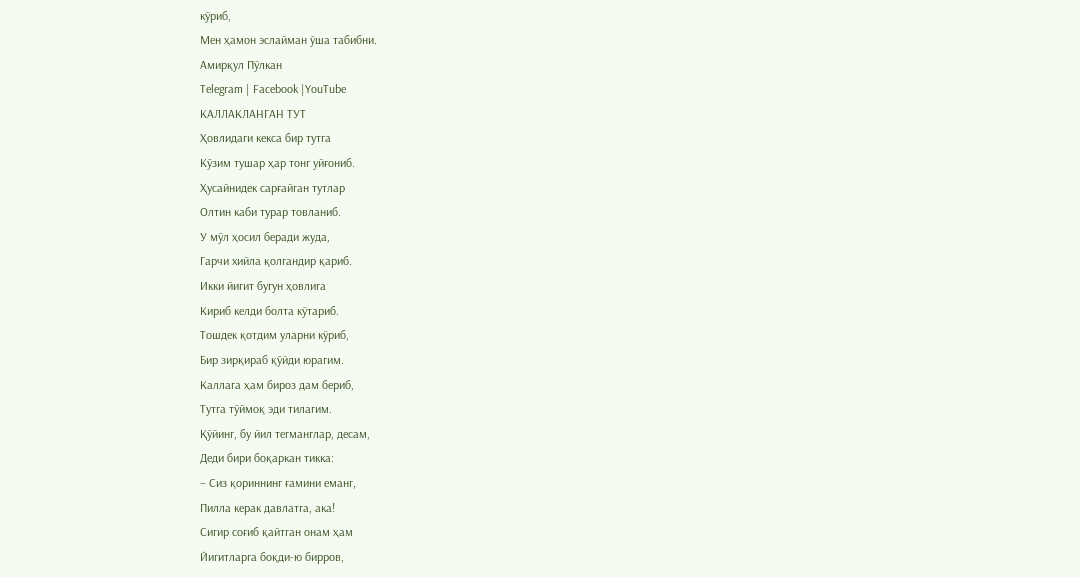кўриб,
Мен ҳамон эслайман ўша табибни.
Амирқул Пўлкан
Telegram | Facebook |YouTube
КАЛЛАКЛАНГАН ТУТ
Ҳовлидаги кекса бир тутга
Кўзим тушар ҳар тонг уйғониб.
Ҳусайнидек сарғайган тутлар
Олтин каби турар товланиб.
У мўл ҳосил беради жуда,
Гарчи хийла қолгандир қариб.
Икки йигит бугун ҳовлига
Кириб келди болта кўтариб.
Тошдек қотдим уларни кўриб,
Бир зирқираб қўйди юрагим.
Каллага ҳам бироз дам бериб,
Тутга тўймоқ эди тилагим.
Қўйинг, бу йил тегманглар, десам,
Деди бири боқаркан тикка:
– Сиз қориннинг ғамини еманг,
Пилла керак давлатга, ака!
Сигир соғиб қайтган онам ҳам
Йигитларга боқди-ю бирров,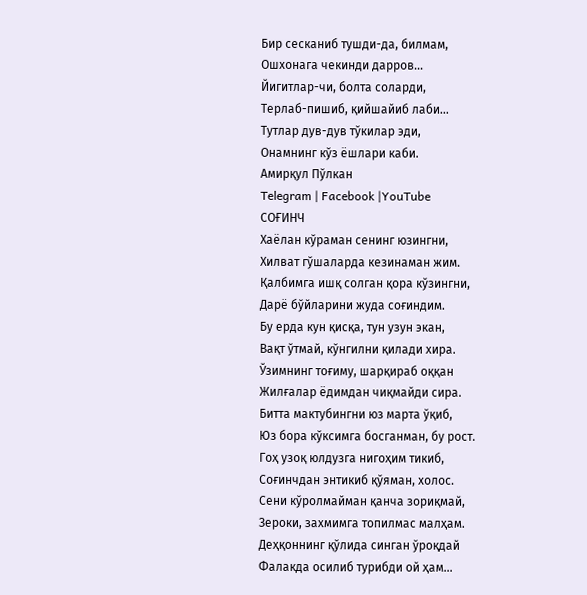Бир сесканиб тушди-да, билмам,
Ошхонага чекинди дарров...
Йигитлар-чи, болта соларди,
Терлаб-пишиб, қийшайиб лаби...
Тутлар дув-дув тўкилар эди,
Онамнинг кўз ёшлари каби.
Амирқул Пўлкан
Telegram | Facebook |YouTube
СОҒИНЧ
Хаёлан кўраман сенинг юзингни,
Хилват гўшаларда кезинаман жим.
Қалбимга ишқ солган қора кўзингни,
Дарё бўйларини жуда соғиндим.
Бу ерда кун қисқа, тун узун экан,
Вақт ўтмай, кўнгилни қилади хира.
Ўзимнинг тоғиму, шарқираб оққан
Жилғалар ёдимдан чиқмайди сира.
Битта мактубингни юз марта ўқиб,
Юз бора кўксимга босганман, бу рост.
Гоҳ узоқ юлдузга нигоҳим тикиб,
Соғинчдан энтикиб қўяман, холос.
Сени кўролмайман қанча зориқмай,
Зероки, захмимга топилмас малҳам.
Деҳқоннинг қўлида синган ўроқдай
Фалакда осилиб турибди ой ҳам...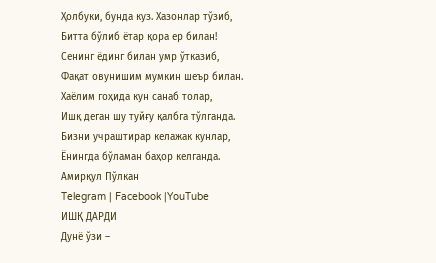Ҳолбуки, бунда куз. Хазонлар тўзиб,
Битта бўлиб ётар қора ер билан!
Сенинг ёдинг билан умр ўтказиб,
Фақат овунишим мумкин шеър билан.
Хаёлим гоҳида кун санаб толар,
Ишқ деган шу туйғу қалбга тўлганда.
Бизни учраштирар келажак кунлар,
Ёнингда бўламан баҳор келганда.
Амирқул Пўлкан
Telegram | Facebook |YouTube
ИШҚ ДАРДИ
Дунё ўзи –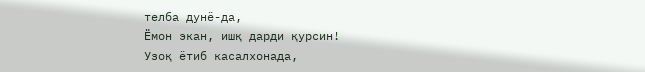телба дунё-да,
Ёмон экан, ишқ дарди қурсин!
Узоқ ётиб касалхонада,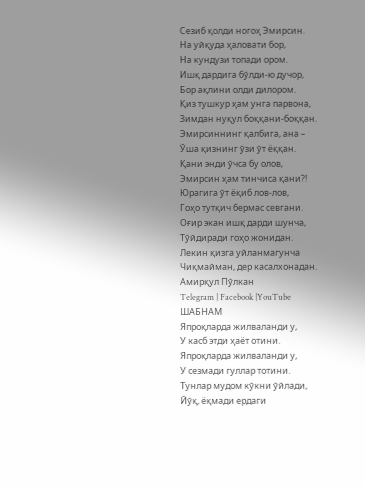Сезиб қолди ногоҳ Эмирсин.
На уйқуда ҳаловати бор,
На кундузи топади ором.
Ишқ дардига бўлди-ю дучор,
Бор ақлини олди дилором.
Қиз тушкур ҳам унга парвона,
Зимдан нуқул боққани-боққан.
Эмирсиннинг қалбига, ана –
Ўша қизнинг ўзи ўт ёққан.
Қани энди ўчса бу олов,
Эмирсин ҳам тинчиса қани?!
Юрагига ўт ёқиб лов-лов,
Гоҳо тутқич бермас севгани.
Оғир экан ишқ дарди шунча,
Тўйдиради гоҳо жонидан.
Лекин қизга уйланмагунча
Чиқмайман, дер касалхонадан.
Амирқул Пўлкан
Telegram | Facebook |YouTube
ШАБНАМ
Япроқларда жилваланди у,
У касб этди ҳаёт отини.
Япроқларда жилваланди у,
У сезмади гуллар тотини.
Тунлар мудом кўкни ўйлади,
Йўқ, ёқмади ердаги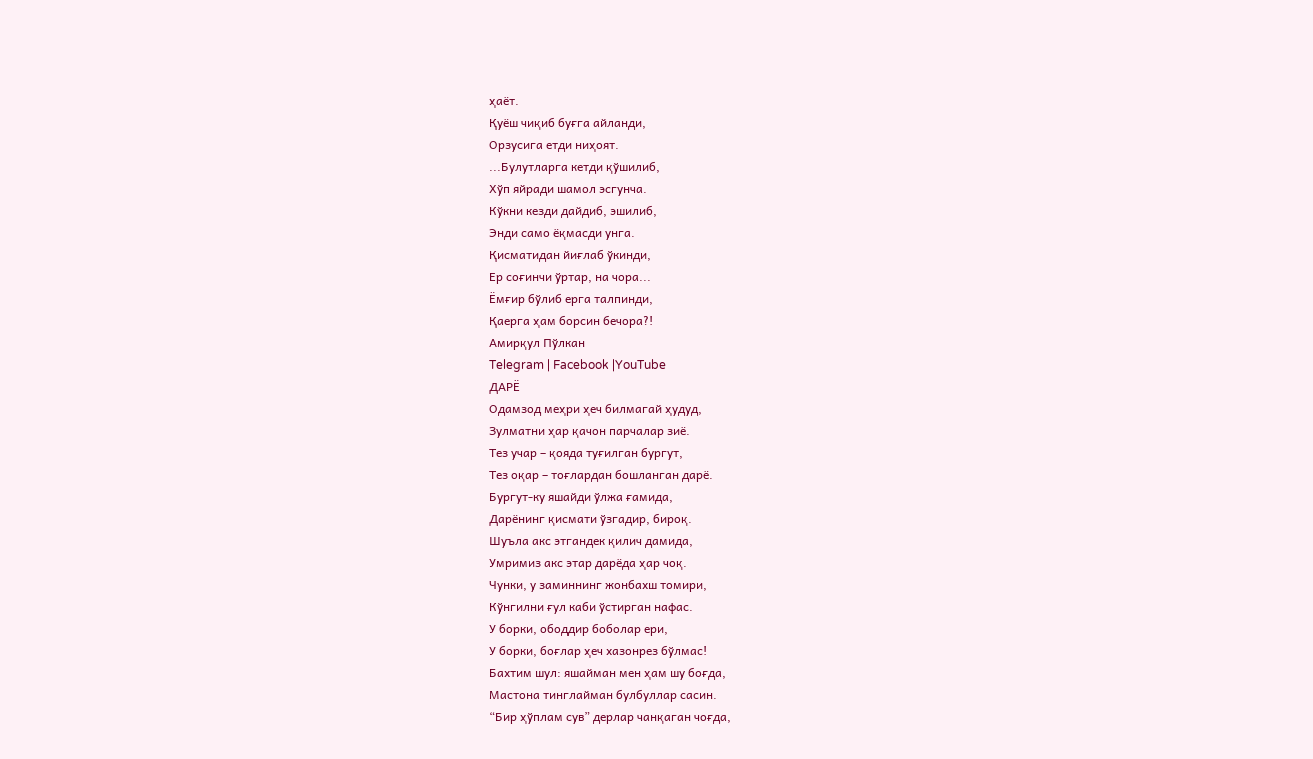ҳаёт.
Қуёш чиқиб буғга айланди,
Орзусига етди ниҳоят.
...Булутларга кетди қўшилиб,
Хўп яйради шамол эсгунча.
Кўкни кезди дайдиб, эшилиб,
Энди само ёқмасди унга.
Қисматидан йиғлаб ўкинди,
Ер соғинчи ўртар, на чора...
Ёмғир бўлиб ерга талпинди,
Қаерга ҳам борсин бечора?!
Амирқул Пўлкан
Telegram | Facebook |YouTube
ДАРЁ
Одамзод меҳри ҳеч билмагай ҳудуд,
Зулматни ҳар қачон парчалар зиё.
Тез учар – қояда туғилган бургут,
Тез оқар – тоғлардан бошланган дарё.
Бургут-ку яшайди ўлжа ғамида,
Дарёнинг қисмати ўзгадир, бироқ.
Шуъла акс этгандек қилич дамида,
Умримиз акс этар дарёда ҳар чоқ.
Чунки, у заминнинг жонбахш томири,
Кўнгилни ғул каби ўстирган нафас.
У борки, ободдир боболар ери,
У борки, боғлар ҳеч хазонрез бўлмас!
Бахтим шул: яшайман мен ҳам шу боғда,
Мастона тинглайман булбуллар сасин.
“Бир ҳўплам сув” дерлар чанқаган чоғда,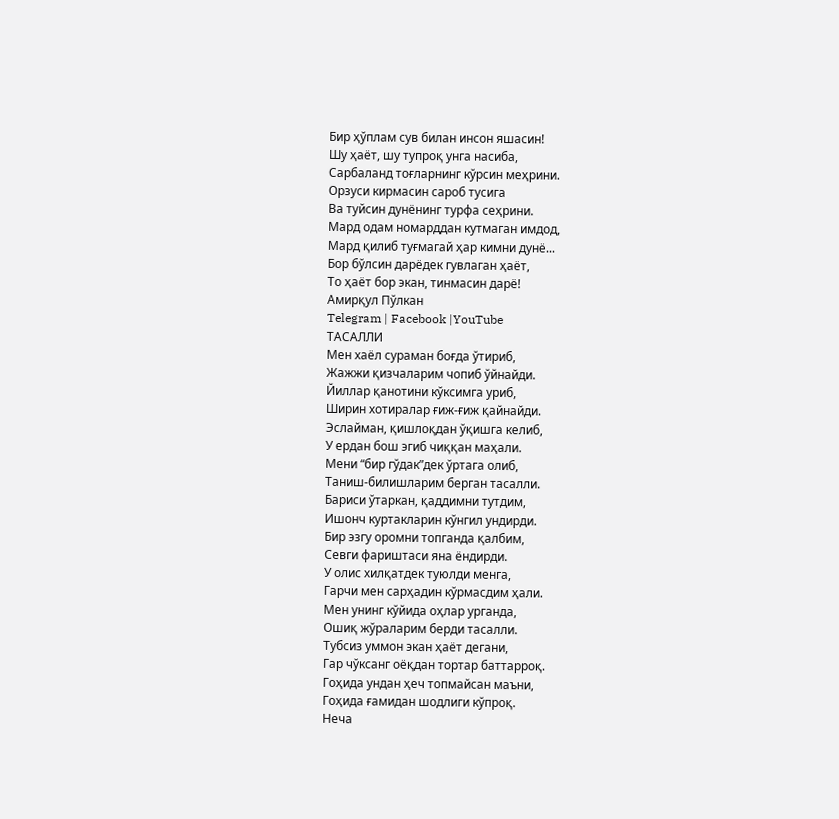Бир ҳўплам сув билан инсон яшасин!
Шу ҳаёт, шу тупроқ унга насиба,
Сарбаланд тоғларнинг кўрсин меҳрини.
Орзуси кирмасин сароб тусига
Ва туйсин дунёнинг турфа сеҳрини.
Мард одам номарддан кутмаган имдод,
Мард қилиб туғмагай ҳар кимни дунё...
Бор бўлсин дарёдек гувлаган ҳаёт,
То ҳаёт бор экан, тинмасин дарё!
Амирқул Пўлкан
Telegram | Facebook |YouTube
ТАСАЛЛИ
Мен хаёл сураман боғда ўтириб,
Жажжи қизчаларим чопиб ўйнайди.
Йиллар қанотини кўксимга уриб,
Ширин хотиралар ғиж-ғиж қайнайди.
Эслайман, қишлоқдан ўқишга келиб,
У ердан бош эгиб чиққан маҳали.
Мени “бир гўдак”дек ўртага олиб,
Таниш-билишларим берган тасалли.
Бариси ўтаркан, қаддимни тутдим,
Ишонч куртакларин кўнгил ундирди.
Бир эзгу оромни топганда қалбим,
Севги фариштаси яна ёндирди.
У олис хилқатдек туюлди менга,
Гарчи мен сарҳадин кўрмасдим ҳали.
Мен унинг кўйида оҳлар урганда,
Ошиқ жўраларим берди тасалли.
Тубсиз уммон экан ҳаёт дегани,
Гар чўксанг оёқдан тортар баттарроқ.
Гоҳида ундан ҳеч топмайсан маъни,
Гоҳида ғамидан шодлиги кўпроқ.
Неча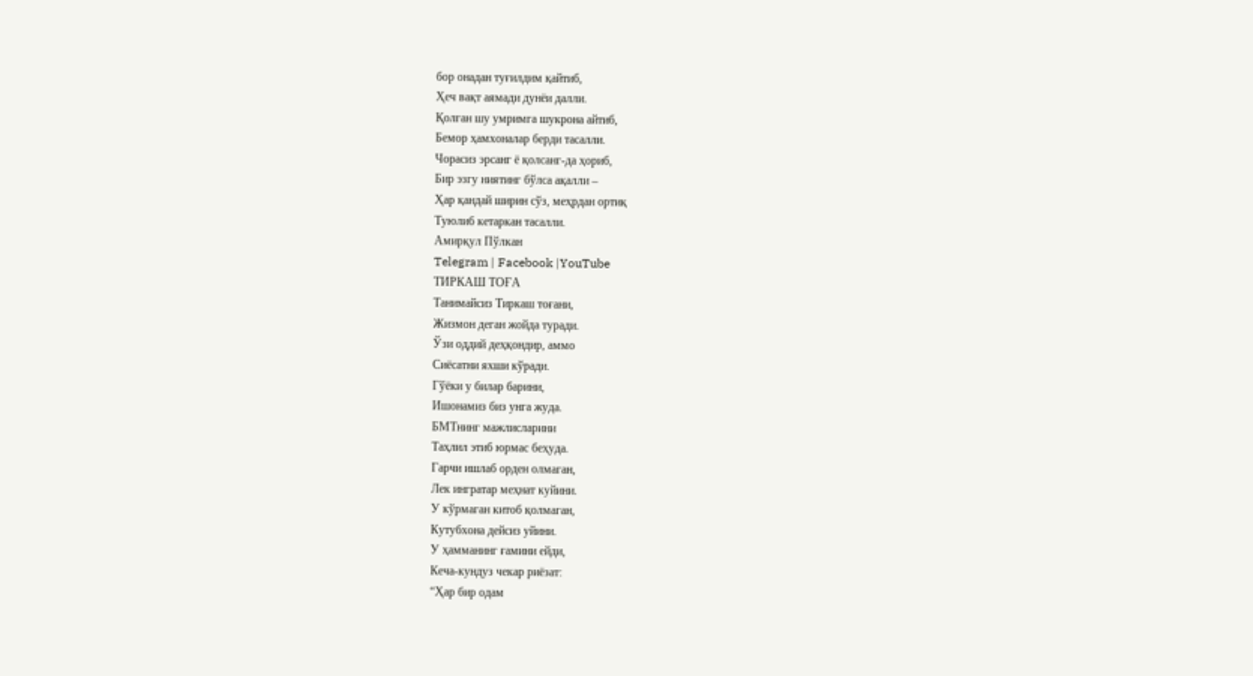бор онадан туғилдим қайтиб,
Ҳеч вақт аямади дунёи далли.
Қолган шу умримга шукрона айтиб,
Бемор ҳамхоналар берди тасалли.
Чорасиз эрсанг ё қолсанг-да ҳориб,
Бир эзгу ниятинг бўлса ақалли –
Ҳар қандай ширин сўз, меҳрдан ортиқ
Туюлиб кетаркан тасалли.
Амирқул Пўлкан
Telegram | Facebook |YouTube
ТИРКАШ ТОҒА
Танимайсиз Тиркаш тоғани,
Жизмон деган жойда туради.
Ўзи оддий деҳқондир, аммо
Сиёсатни яхши кўради.
Гўёки у билар барини,
Ишонамиз биз унга жуда.
БМТнинг мажлисларини
Таҳлил этиб юрмас беҳуда.
Гарчи ишлаб орден олмаган,
Лек ингратар меҳнат куйини.
У кўрмаган китоб қолмаган,
Кутубхона дейсиз уйини.
У ҳамманинг ғамини ейди,
Кеча-кундуз чекар риёзат:
“Ҳар бир одам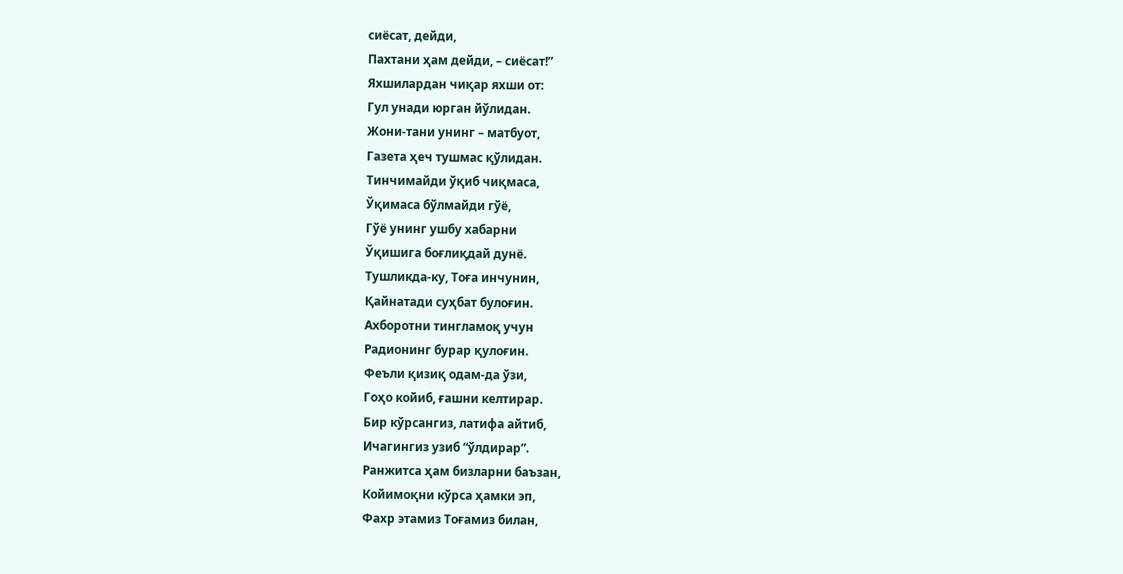сиёсат, дейди,
Пахтани ҳам дейди, – сиёсат!”
Яхшилардан чиқар яхши от:
Гул унади юрган йўлидан.
Жони-тани унинг – матбуот,
Газета ҳеч тушмас қўлидан.
Тинчимайди ўқиб чиқмаса,
Ўқимаса бўлмайди гўё,
Гўё унинг ушбу хабарни
Ўқишига боғлиқдай дунё.
Тушликда-ку, Тоға инчунин,
Қайнатади суҳбат булоғин.
Ахборотни тингламоқ учун
Радионинг бурар қулоғин.
Феъли қизиқ одам-да ўзи,
Гоҳо койиб, ғашни келтирар.
Бир кўрсангиз, латифа айтиб,
Ичагингиз узиб “ўлдирар”.
Ранжитса ҳам бизларни баъзан,
Койимоқни кўрса ҳамки эп,
Фахр этамиз Тоғамиз билан,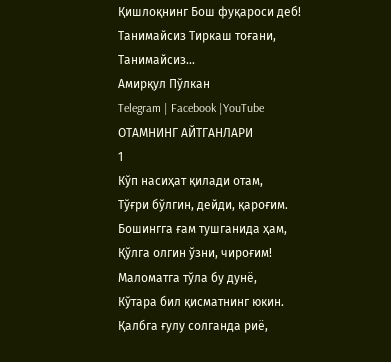Қишлоқнинг Бош фуқароси деб!
Танимайсиз Тиркаш тоғани,
Танимайсиз...
Амирқул Пўлкан
Telegram | Facebook |YouTube
ОТАМНИНГ АЙТГАНЛАРИ
1
Кўп насиҳат қилади отам,
Тўғри бўлгин, дейди, қароғим.
Бошингга ғам тушганида ҳам,
Қўлга олгин ўзни, чироғим!
Маломатга тўла бу дунё,
Кўтара бил қисматнинг юкин.
Қалбга ғулу солганда риё,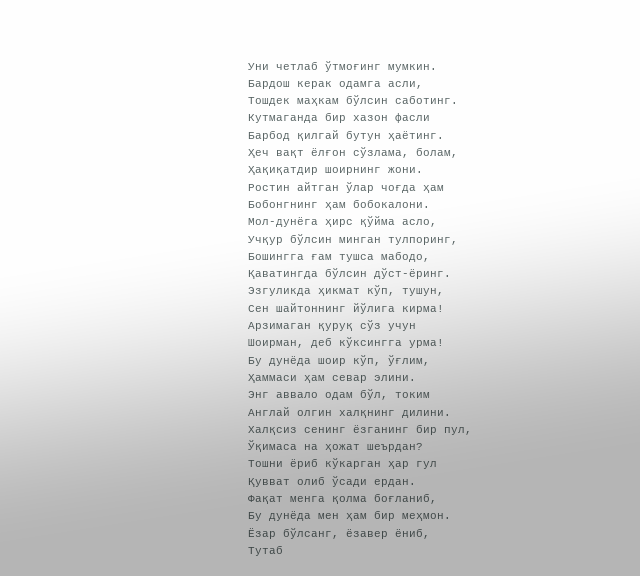Уни четлаб ўтмоғинг мумкин.
Бардош керак одамга асли,
Тошдек маҳкам бўлсин саботинг.
Кутмаганда бир хазон фасли
Барбод қилгай бутун ҳаётинг.
Ҳеч вақт ёлғон сўзлама, болам,
Ҳақиқатдир шоирнинг жони.
Ростин айтган ўлар чоғда ҳам
Бобонгнинг ҳам бобокалони.
Мол-дунёга ҳирс қўйма асло,
Учқур бўлсин минган тулпоринг,
Бошингга ғам тушса мабодо,
Қаватингда бўлсин дўст-ёринг.
Эзгуликда ҳикмат кўп, тушун,
Сен шайтоннинг йўлига кирма!
Арзимаган қуруқ сўз учун
Шоирман, деб кўксингга урма!
Бу дунёда шоир кўп, ўғлим,
Ҳаммаси ҳам севар элини.
Энг аввало одам бўл, токим
Англай олгин халқнинг дилини.
Халқсиз сенинг ёзганинг бир пул,
Ўқимаса на ҳожат шеърдан?
Тошни ёриб кўкарган ҳар гул
Қувват олиб ўсади ердан.
Фақат менга қолма боғланиб,
Бу дунёда мен ҳам бир меҳмон.
Ёзар бўлсанг, ёзавер ёниб,
Тутаб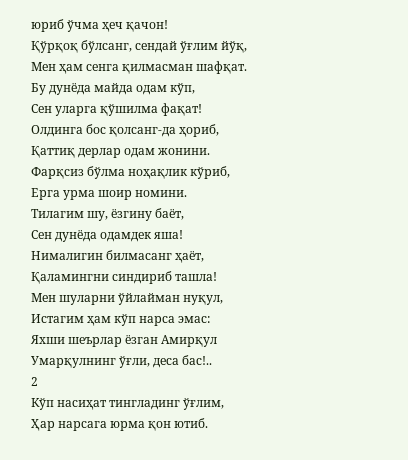юриб ўчма ҳеч қачон!
Қўрқоқ бўлсанг, сендай ўғлим йўқ,
Мен ҳам сенга қилмасман шафқат.
Бу дунёда майда одам кўп,
Сен уларга қўшилма фақат!
Олдинга бос қолсанг-да ҳориб,
Қаттиқ дерлар одам жонини.
Фарқсиз бўлма ноҳақлик кўриб,
Ерга урма шоир номини.
Тилагим шу, ёзгину баёт,
Сен дунёда одамдек яша!
Нималигин билмасанг ҳаёт,
Қаламингни синдириб ташла!
Мен шуларни ўйлайман нуқул,
Истагим ҳам кўп нарса эмас:
Яхши шеърлар ёзган Амирқул
Умарқулнинг ўғли, деса бас!..
2
Кўп насиҳат тингладинг ўғлим,
Ҳар нарсага юрма қон ютиб.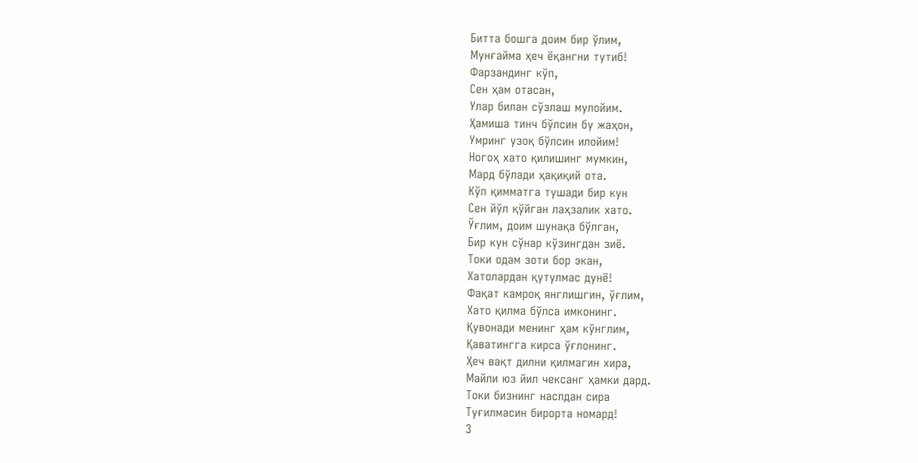Битта бошга доим бир ўлим,
Мунғайма ҳеч ёқангни тутиб!
Фарзандинг кўп,
Сен ҳам отасан,
Улар билан сўзлаш мулойим.
Ҳамиша тинч бўлсин бу жаҳон,
Умринг узоқ бўлсин илойим!
Ногоҳ хато қилишинг мумкин,
Мард бўлади ҳақиқий ота.
Кўп қимматга тушади бир кун
Сен йўл қўйган лаҳзалик хато.
Ўғлим, доим шунақа бўлган,
Бир кун сўнар кўзингдан зиё.
Токи одам зоти бор экан,
Хатолардан қутулмас дунё!
Фақат камроқ янглишгин, ўғлим,
Хато қилма бўлса имконинг.
Қувонади менинг ҳам кўнглим,
Қаватингга кирса ўғлонинг.
Ҳеч вақт дилни қилмагин хира,
Майли юз йил чексанг ҳамки дард.
Токи бизнинг наслдан сира
Туғилмасин бирорта номард!
3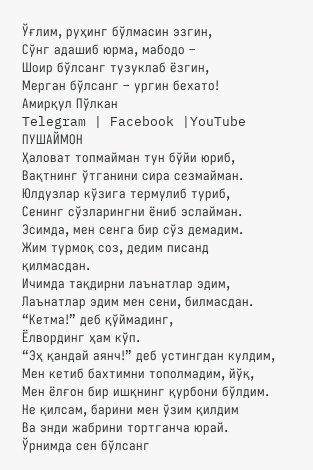Ўғлим, руҳинг бўлмасин эзгин,
Сўнг адашиб юрма, мабодо –
Шоир бўлсанг тузуклаб ёзгин,
Мерган бўлсанг – ургин бехато!
Амирқул Пўлкан
Telegram | Facebook |YouTube
ПУШАЙМОН
Ҳаловат топмайман тун бўйи юриб,
Вақтнинг ўтганини сира сезмайман.
Юлдузлар кўзига термулиб туриб,
Сенинг сўзларингни ёниб эслайман.
Эсимда, мен сенга бир сўз демадим.
Жим турмоқ соз, дедим писанд қилмасдан.
Ичимда тақдирни лаънатлар эдим,
Лаънатлар эдим мен сени, билмасдан.
“Кетма!” деб қўймадинг,
Ёлвординг ҳам кўп.
“Эҳ қандай аянч!” деб устингдан кулдим,
Мен кетиб бахтимни тополмадим, йўқ,
Мен ёлғон бир ишқнинг қурбони бўлдим.
Не қилсам, барини мен ўзим қилдим
Ва энди жабрини тортганча юрай.
Ўрнимда сен бўлсанг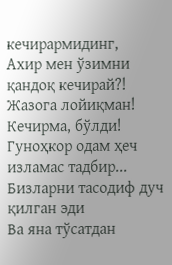кечирармидинг,
Ахир мен ўзимни қандоқ кечирай?!
Жазога лойиқман!
Кечирма, бўлди!
Гуноҳкор одам ҳеч изламас тадбир...
Бизларни тасодиф дуч қилган эди
Ва яна тўсатдан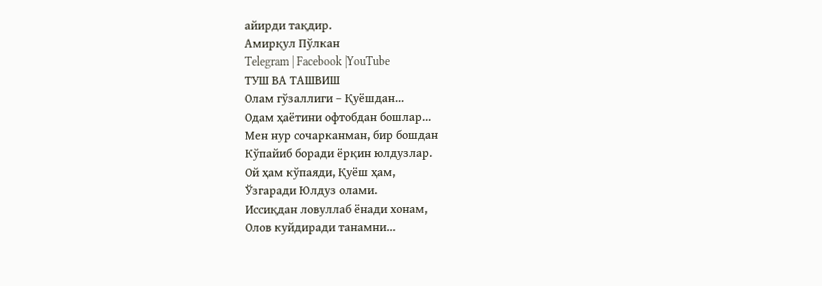айирди тақдир.
Амирқул Пўлкан
Telegram | Facebook |YouTube
ТУШ ВА ТАШВИШ
Олам гўзаллиги – Қуёшдан...
Одам ҳаётини офтобдан бошлар...
Мен нур сочарканман, бир бошдан
Кўпайиб боради ёрқин юлдузлар.
Ой ҳам кўпаяди, Қуёш ҳам,
Ўзгаради Юлдуз олами.
Иссиқдан ловуллаб ёнади хонам,
Олов куйдиради танамни...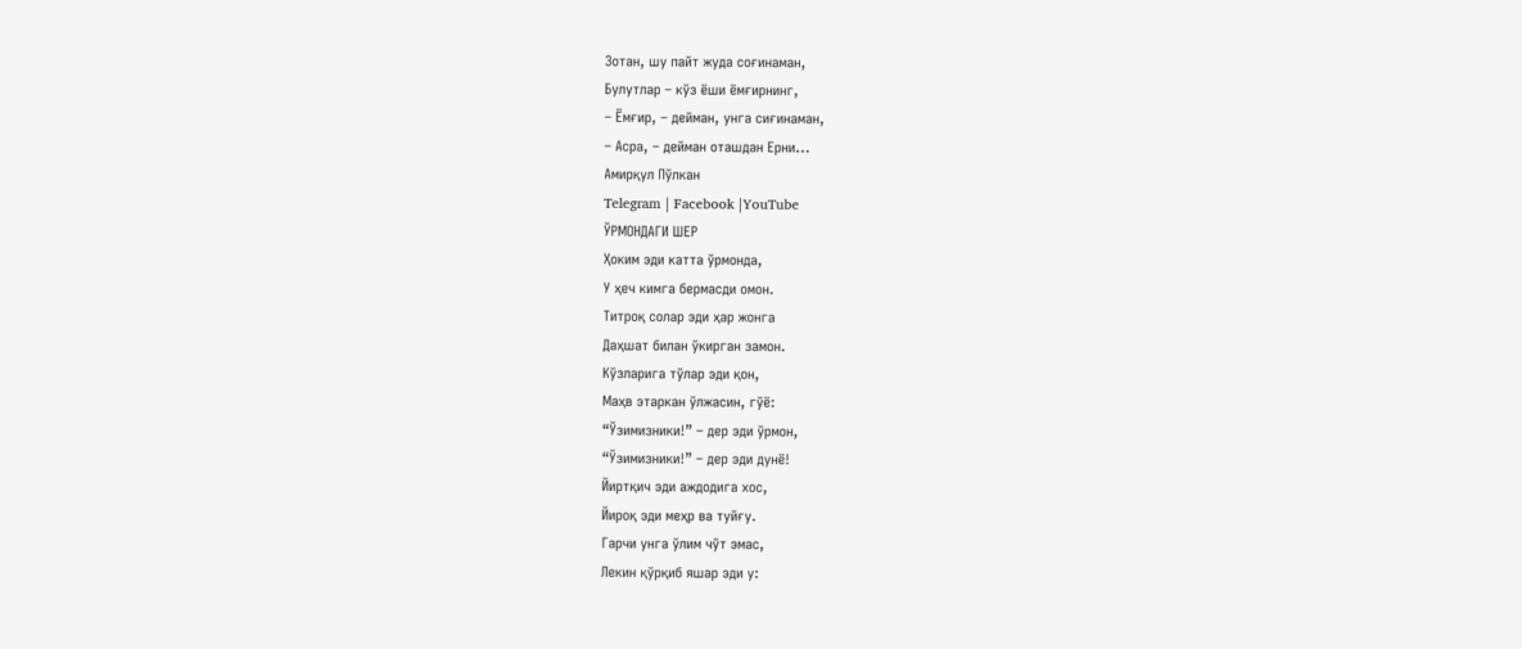Зотан, шу пайт жуда соғинаман,
Булутлар – кўз ёши ёмғирнинг,
– Ёмғир, – дейман, унга сиғинаман,
– Асра, – дейман оташдан Ерни...
Амирқул Пўлкан
Telegram | Facebook |YouTube
ЎРМОНДАГИ ШЕР
Ҳоким эди катта ўрмонда,
У ҳеч кимга бермасди омон.
Титроқ солар эди ҳар жонга
Даҳшат билан ўкирган замон.
Кўзларига тўлар эди қон,
Маҳв этаркан ўлжасин, гўё:
“Ўзимизники!” – дер эди ўрмон,
“Ўзимизники!” – дер эди дунё!
Йиртқич эди аждодига хос,
Йироқ эди меҳр ва туйғу.
Гарчи унга ўлим чўт эмас,
Лекин қўрқиб яшар эди у: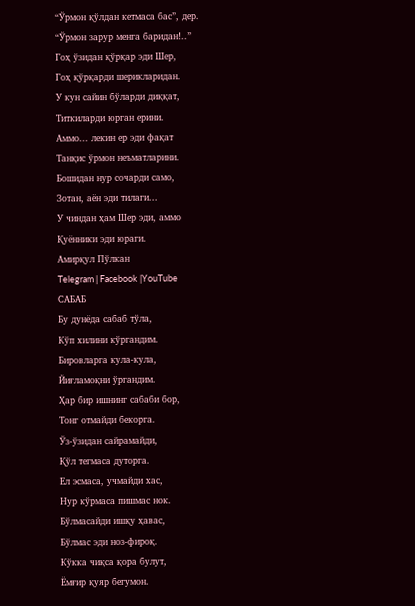“Ўрмон қўлдан кетмаса бас”, дер.
“Ўрмон зарур менга баридан!..”
Гоҳ ўзидан қўрқар эди Шер,
Гоҳ қўрқарди шерикларидан.
У кун сайин бўларди диққат,
Титкиларди юрган ерини.
Аммо... лекин ер эди фақат
Танқис ўрмон неъматларини.
Бошидан нур сочарди само,
Зотан, аён эди тилаги...
У чиндан ҳам Шер эди, аммо
Қуённики эди юраги.
Амирқул Пўлкан
Telegram | Facebook |YouTube
САБАБ
Бу дунёда сабаб тўла,
Кўп хилини кўргандим.
Бировларга кула-кула,
Йиғламоқни ўргандим.
Ҳар бир ишнинг сабаби бор,
Тонг отмайди бекорга.
Ўз-ўзидан сайрамайди,
Қўл тегмаса дуторга.
Ел эсмаса, учмайди хас,
Нур кўрмаса пишмас нок.
Бўлмасайди ишқу ҳавас,
Бўлмас эди ноз-фироқ.
Кўкка чиқса қора булут,
Ёмғир қуяр бегумон.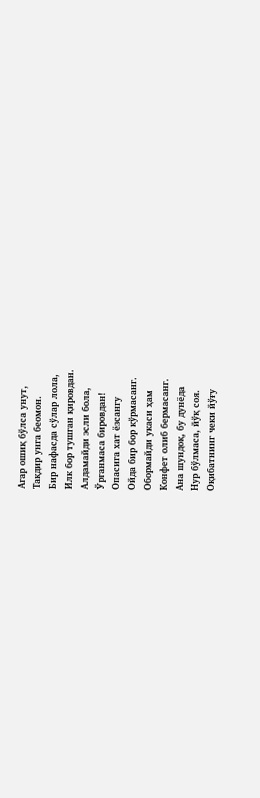Агар ошиқ бўлса унут,
Тақдир унга беомон.
Бир нафасда сўлар лола,
Илк бор тушган қировдан.
Алдамайди эсли бола,
Ўрганмаса бировдан!
Опасига хат ёзсангу
Ойда бир бор кўрмасанг.
Обормайди укаси ҳам
Конфет олиб бермасанг.
Ана шундоқ, бу дунёда
Нур бўлмаса, йўқ соя.
Оқибатнинг чеки йўғу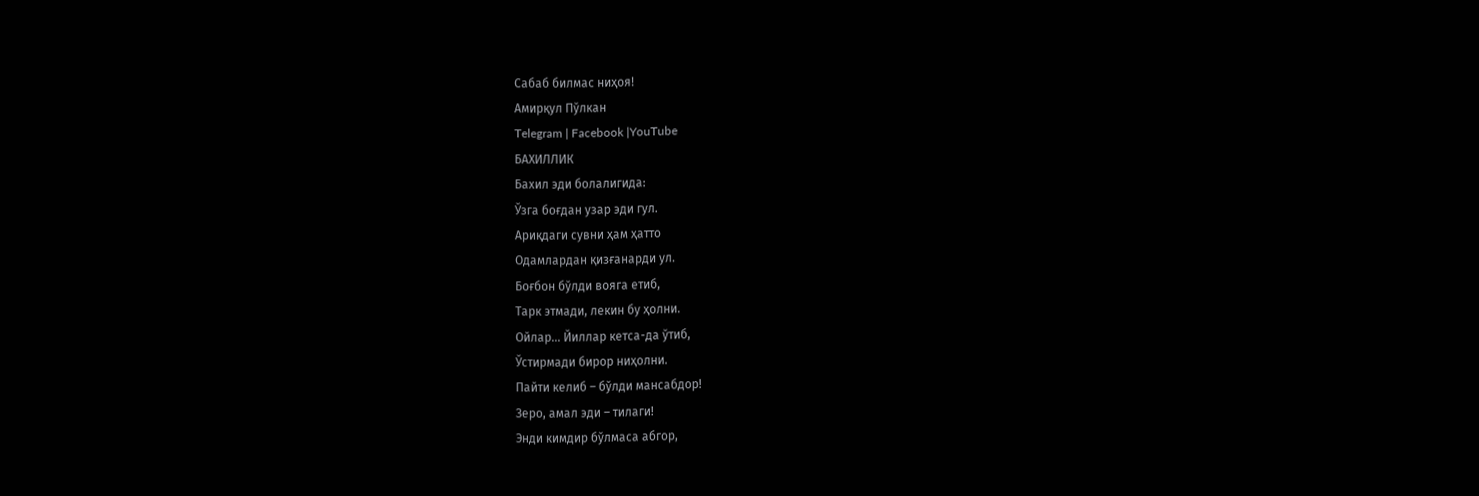Сабаб билмас ниҳоя!
Амирқул Пўлкан
Telegram | Facebook |YouTube
БАХИЛЛИК
Бахил эди болалигида:
Ўзга боғдан узар эди гул.
Ариқдаги сувни ҳам ҳатто
Одамлардан қизғанарди ул.
Боғбон бўлди вояга етиб,
Тарк этмади, лекин бу ҳолни.
Ойлар... Йиллар кетса-да ўтиб,
Ўстирмади бирор ниҳолни.
Пайти келиб – бўлди мансабдор!
Зеро, амал эди – тилаги!
Энди кимдир бўлмаса абгор,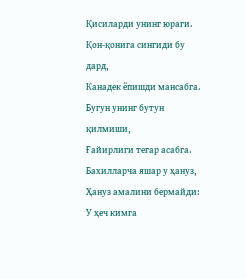Қисиларди унинг юраги.
Қон-қонига сингиди бу дард,
Канадек ёпишди мансабга.
Бугун унинг бутун қилмиши,
Ғайирлиги тегар асабга.
Бахилларча яшар у ҳануз,
Ҳануз амалини бермайди:
У ҳеч кимга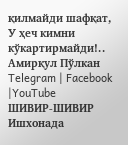қилмайди шафқат,
У ҳеч кимни кўкартирмайди!..
Амирқул Пўлкан
Telegram | Facebook |YouTube
ШИВИР-ШИВИР
Ишхонада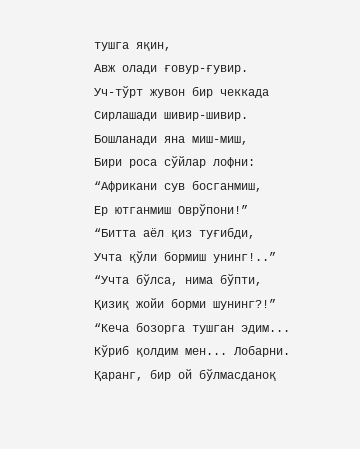тушга яқин,
Авж олади ғовур-ғувир.
Уч-тўрт жувон бир чеккада
Сирлашади шивир-шивир.
Бошланади яна миш-миш,
Бири роса сўйлар лофни:
“Африкани сув босганмиш,
Ер ютганмиш Оврўпони!”
“Битта аёл қиз туғибди,
Учта қўли бормиш унинг!..”
“Учта бўлса, нима бўпти,
Қизиқ жойи борми шунинг?!”
“Кеча бозорга тушган эдим...
Кўриб қолдим мен... Лобарни.
Қаранг, бир ой бўлмасданоқ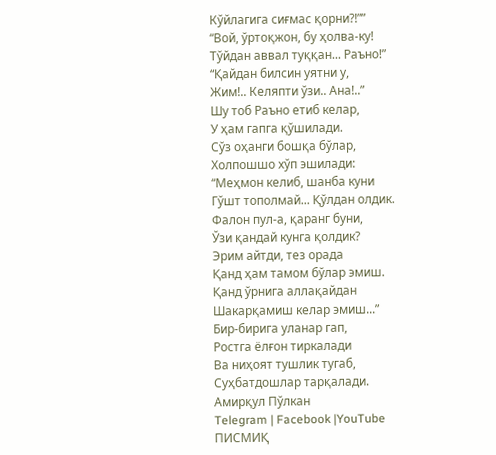Кўйлагига сиғмас қорни?!””
“Вой, ўртоқжон, бу ҳолва-ку!
Тўйдан аввал туққан... Раъно!”
“Қайдан билсин уятни у,
Жим!.. Келяпти ўзи.. Ана!..”
Шу тоб Раъно етиб келар,
У ҳам гапга қўшилади.
Сўз оҳанги бошқа бўлар,
Холпошшо хўп эшилади:
“Меҳмон келиб, шанба куни
Гўшт тополмай... Қўлдан олдик.
Фалон пул-а, қаранг буни,
Ўзи қандай кунга қолдик?
Эрим айтди, тез орада
Қанд ҳам тамом бўлар эмиш.
Қанд ўрнига аллақайдан
Шакарқамиш келар эмиш...”
Бир-бирига уланар гап,
Ростга ёлғон тиркалади
Ва ниҳоят тушлик тугаб,
Суҳбатдошлар тарқалади.
Амирқул Пўлкан
Telegram | Facebook |YouTube
ПИСМИҚ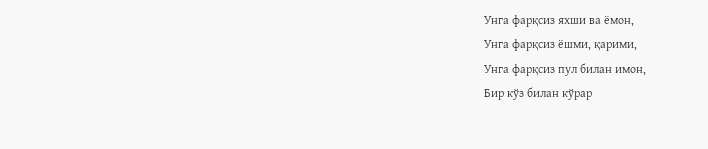Унга фарқсиз яхши ва ёмон,
Унга фарқсиз ёшми, қарими,
Унга фарқсиз пул билан имон,
Бир кўз билан кўрар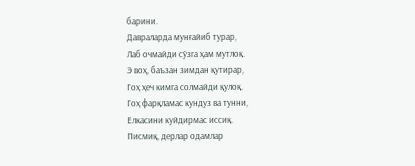барини.
Давраларда мунғайиб турар,
Лаб очмайди сўзга ҳам мутлоқ.
Э воҳ, баъзан зимдан қутирар,
Гоҳ ҳеч кимга солмайди қулоқ.
Гоҳ фарқламас кундуз ва тунни,
Елкасини куйдирмас иссиқ.
Писмиқ, дерлар одамлар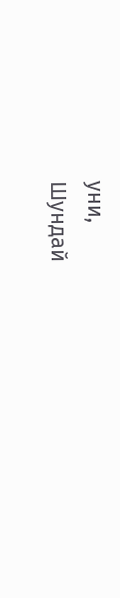уни,
Шундай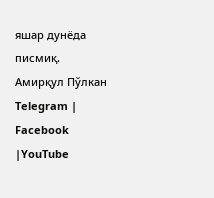яшар дунёда писмиқ.
Амирқул Пўлкан
Telegram | Facebook |YouTube